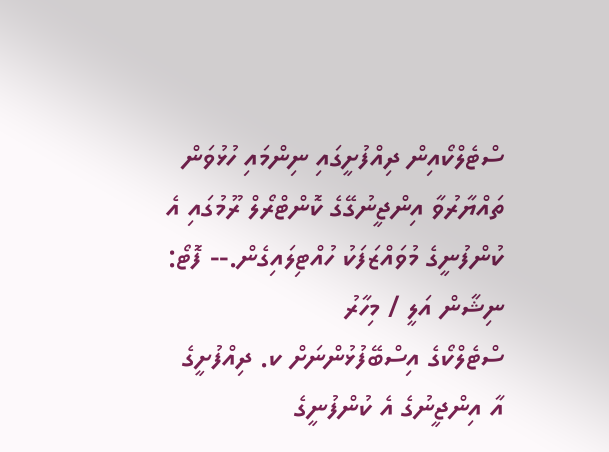ސްޓެލްކޯއިން ދިއްފުށީގައި ނިންމައި ހުޅުވަން ތައްޔާރުވާ އިންޖީނުގޭގެ ކޮންޓްރޯލް ރޫމުގައި އެ ކުންފުނީގެ މުވައްޒަފަކު ހުއްޓިލައިގެން.-- ފޮޓޯ: ނިޝާން އަލީ / މިހާރު
ސްޓެލްކޯގެ އިސްބޭފުޅުންނަށް ކ. ދިއްފުށީގެ އާ އިންޖީނުގެ އެ ކުންފުނީގެ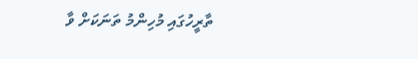ތާރީހުގައި މުހިންމު ތަނަކަށް ވާ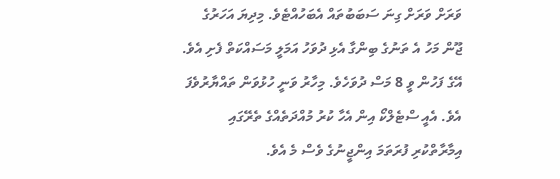ވަރަށް ވަރަށް ގިނަ ސަބަބުތައް އެބަހުއްޓެވެ. މިދިޔަ އަހަރުގެ ޖޫން މަހު އެ ތަނުގެ ބިންގާ އެޅި ދުވަހު އަމަލީ މަސައްކަތް ފެށި އެވެ. އޭގެ ފަހުން ވީ 8 މަސް ދުވަހެވެ. މިހާރު ވަނީ ހުޅުވަން ތައްޔާރުވެފަ އެވެ. އެއީ ސްޓެލްކޯ އިން އެހާ ކުރު މުއްދަތެއްގެ ތެރޭގައި އިމާރާތްކުރި ފުރަތަމަ އިންޖީނުގެ ވެސް މެ އެވެ.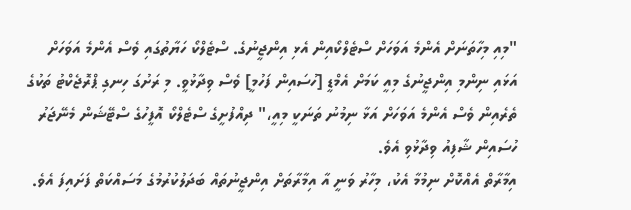"މިއި މިހާތަނަށް އެންމެ އަވަހަށް ސްޓެލްކޯއިން އެޅި އިންޖީނުގެ. ސްޓެލްކޯ ހަޔާތުގައި ވެސް އެންމެ އަވަހަށް އަޅައި ނިންމި އިންޖީނުގެ މިއީ ކަމަށް އެމްޑީ [ހުސައިން ފަހުމީ] ވެސް ވިދާޅުވީ. މި ރަށުގަ ހިނގި ޕްރޮޖެކްޓު ތަކުގެ ތެރެއިން ވެސް އެންމެ އަވަހަށް އަޅާ ނިމުނު ތަނަކީ މިއީ،" ދިއްފުށީގެ ސްޓެލްކޯ އޮފީހުގެ ސްޓޭޝަން މެނޭޖަރު ހުސައިން ޝާފިއު ވިދާޅުވި އެވެ.
އިމާރާތް އެއްކޮށް ނިމުމާ އެކު، މިހާރު ވަނީ އާ އިމާރާތަށް އިންޖީނުތައް ބަދަލުކުރުމުގެ މަސައްކަތް ފަށައިފަ އެވެ.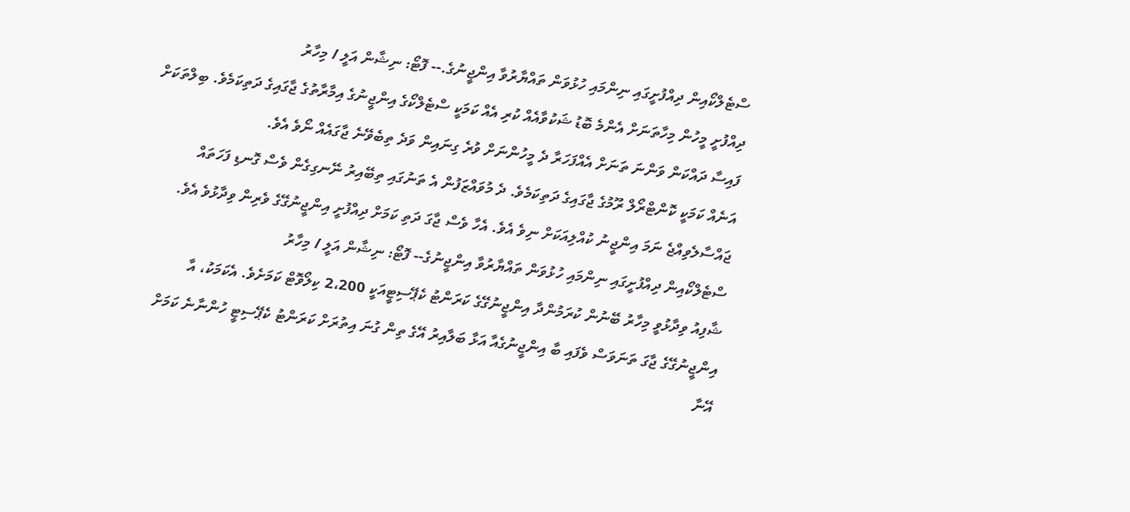ސްޓެލްކޯއިން ދިއްފުށީގައި ނިންމައި ހުޅުވަން ތައްޔާރުވާ އިންޖީނުގެ.-- ފޮޓޯ: ނިޝާން އަލީ / މިހާރު
ދިއްފުށީ މީހުން މިހާތަނަށް އެންމެ ބޮޑު ޝަކުވާއެއް ކުރި އެއް ކަމަކީ ސްޓެލްކޯގެ އިންޖީނުގެ އިމާރާތުގެ ޖާގައިގެ ދަތިކަމެވެ. ބިލްތަކަށް ފައިސާ ދައްކަން ވަންނަ ތަނަށް އެއްފަހަރާ ދެ މީހުންނަށް ވުރެ ގިނައިން ވަދެ ތިބެވޭނެ ޖާގައެއް ނޯވެ އެވެ.
އަނެއް ކަމަކީ ކޮންޓްރޯލް ރޫމުގެ ޖާގައިގެ ދަތިކަމެވެ. ދެ މުވައްޒަފުން އެ ތަނުގައި ތިބޭއިރު ނޭނގިގެން ވެސް ގޮނޑި ފަހަތައް ޖައްސާލެވިއްޖެ ނަމަ އިންޖީނު ކުއްލިއަކަށް ނިވެ އެވެ. އެހާ ވެސް ޖާގަ ދަތި ކަމަށް ދިއްފުށީ އިންޖީނުގޭގެ ވެރިން ވިދާޅުވެ އެވެ.
ސްޓެލްކޯއިން ދިއްފުށީގައި ނިންމައި ހުޅުވަން ތައްޔާރުވާ އިންޖީނުގެ-- ފޮޓޯ: ނިޝާން އަލީ / މިހާރު
ޝާފިއު ވިދާޅުވީ މިހާރު ބޭނުން ކުރަމުންދާ އިންޖީނުގޭގެ ކަރަންޓު ކެޕޭސިޓީއަކީ 2،200 ކިލޯވޮޓް ކަމަށެވެ. އެކަމަކު، އާ އިންޖީނުގޭގެ ޖާގަ ތަނަވަސް ވެފައި ބާ އިންޖީނުގެއާ އަޅާ ބަލާއިރު އޭގެ ތިން ގުނަ އިތުރަށް ކަރަންޓު ކެޕޭސިޓީ ހުންނާނެ ކަމަށް އޭނާ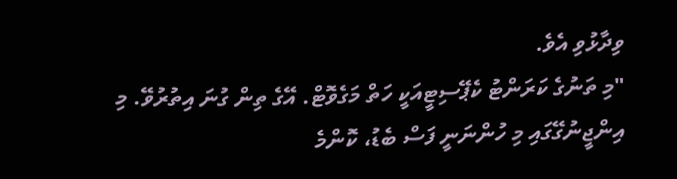ވިދާޅުވި އެވެ.
"މި ތަނުގެ ކަރަންޓު ކެޕޭސިޓީއަކީ ހަތް މަގެވޮޓް. އޭގެ ތިން ގުނަ އިތުރުވޭ. މި އިންޖީނުގޭގައި މި ހުންނަނީ ފަސް ބެޑު، ކޮންމެ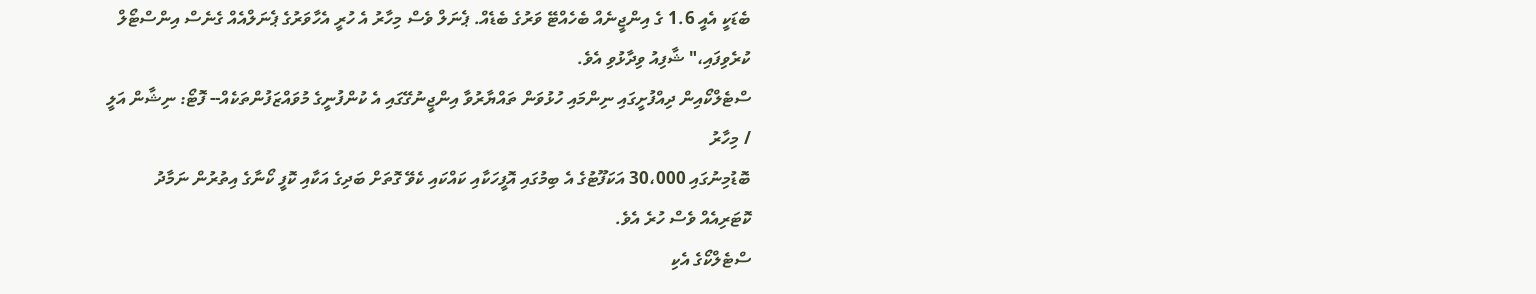ބެޑަކީ އެއީ 1.6 ގެ އިންޖީނެއް ބެހެއްޓޭ ވަރުގެ ބެޑެއް. ޕެނަލް ވެސް މިހާރު އެ ހުރީ އެހާވަރުގެ ޕެނަލްއެއް ގެނެސް އިންސްޓޯލް ކުރެވިފައި،" ޝާފިއު ވިދާޅުވި އެވެ.
ސްޓެލްކޯއިން ދިއްފުށީގައި ނިންމައި ހުޅުވަން ތައްޔާރުވާ އިންޖީނުގޭގައި އެ ކުންފުނީގެ މުވައްޒަފުންތަކެއް-- ފޮޓޯ: ނިޝާން އަލީ / މިހާރު
ބޮޑުމިނުގައި 30،000 އަކަފޫޓުގެ އެ ބިމުގައި އޮފީހަކާއި ކައްކައި ކެވޭ ގޮތަށް ބަދިގެ އަކާއި ކޮފީ ކޯނާގެ އިތުރުން ނަމާދު ކޮޓަރިއެއް ވެސް ހުރެ އެވެ.
ސްޓެލްކޯގެ އެކި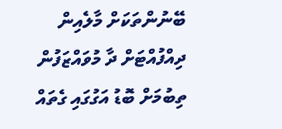ބޭނުންތަކަށް މާލެއިން ދިއްފުއްޓަށް ދާ މުވައްޒަފުން ތިބުމަށް ބޮޑު އަގުގައި ގެތައް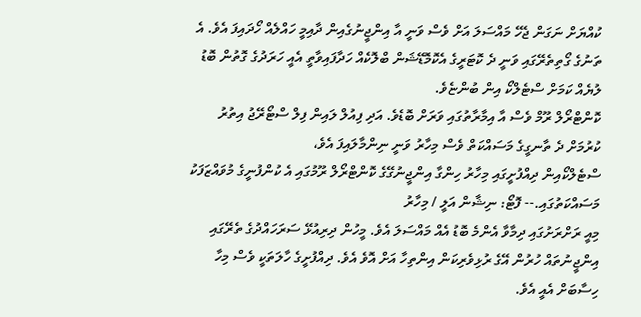ކުއްޔަށް ނަގަން ޖެހޭ މައްސަލަ އަށް ވެސް ވަނީ އާ އިންޖީނުގެއިން ދާއިމީ ހައްލެއް ހޯދައިފަ އެވެ. އެ ތަނުގެ ގޯތިތެރޭގައި ވަނީ ދެ ކޮޓަރީގެ އެކޮމޮޑޭޝަން ބްލޮކެއް ހަދާފައިވާތީ އެއީ ހަރަދުގެ ގޮތުން ބޮޑު ލުޔެއް ކަމަށް ސްޓެލްކޯ އިން ބުންޏެވެ.
ކޮންޓްރޯލް ރޫމް ވެސް އާ އިމާރާތުގައި ވަރަށް ބޮޑެވެ. އަދި ފިއުލް ލައިން ފިލް ސްޓޯރޭޖު އިތުރު ކުރުމަށް ދެ ތާނގީގެ މަސައްކަތް ވެސް މިހާރު ވަނީ ނިންމާލައިފަ އެވެ،
ސްޓެލްކޯއިން ދިއްފުށީގައި މިހާރު ހިންގާ އިންޖީނުގޭގެ ކޮންޓްރޯލް ރޫމުގައި އެ ކުންފުނީގެ މުވައްޒަފަކު މަސައްކަތުގައި.-- ފޮޓޯ: ނިޝާން އަލީ / މިހާރު
މިއީ ރަށްރަށުގައި ދިމާވާ އެންމެ ބޮޑު އެއް މައްސަލަ އެވެ. މީހުން ދިރިއުޅޭ ސަރަހައްދުގެ ތެރޭގައި އިންޖީނުތައް ހުރުން އޭގެ ރުޅިވެރިކަން އިންތިހާ އަށް އޮވެ އެވެ. ދިއްފުށީގެ ހާލަތަކީ ވެސް މިހާ ހިސާބަށް އެއީ އެވެ.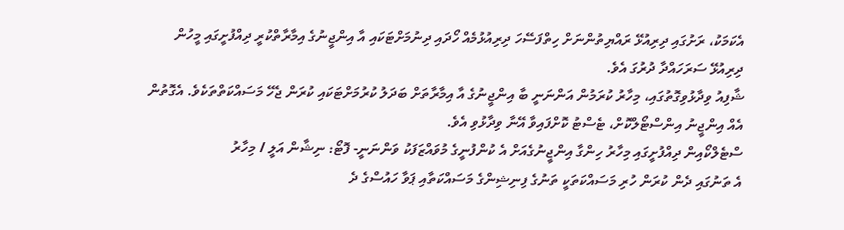އެކަމަކު، ރަށުގައި ދިރިއުޅޭ ރައްޔިތުންނަށް ހިތްފަސޭހަ ދިރިއުޅުމެއް ހޯދައި ދިނުމަށްޓަކައި އާ އިންޖީނުގެ އިމާރާތްކުރީ ދިއްފުށީގައި މީހުން ދިރިއުޅޭ ސަރަހައްދާ ދުރުގަ އެވެ.
ޝާފިއު ވިދާޅުވިގޮތުގައި، މިހާރު ކުރަމުން އަންނަނީ ބާ އިންޖީނުގެ އާ އިމާރާތަށް ބަދަލު ކުރުމަށްޓަކައި ކުރަން ޖެހޭ މަސައްކަތްތަކެވެ. އެގޮތުން އެއް އިންޖީނު އިންސްޓޯލްކޮށް، ޓެސްޓު ކޮށްފައިވާ އޭނާ ވިދާޅުވި އެވެ.
ސްޓެލްކޯއިން ދިއްފުށީގައި މިހާރު ހިންގާ އިންޖީނުގެއަށް އެ ކުންފުނީގެ މުވައްޒަފަކު ވަންނަނީ- ފޮޓޯ: ނިޝާން އަލީ / މިހާރު
އެ ތަނުގައި ދެން ކުރަން ހުރި މަސައްކަތަކީ ތަނުގެ ފިނިޝިންގެ މަސައްކަތާއި ޕަވާ ހައުސްގެ ދެ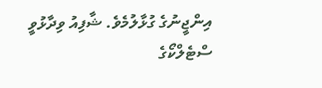އިންޖީނުގެ ގުޅާލުމެވެ. ޝާފިއު ވިދާޅުވީ ސްޓެލްކޯގެ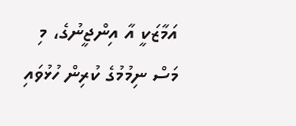އަމާޒަކީ އާ އިންޖީނުގެ، މި މަސް ނިމުމުގެ ކުރިން ހުޅުވައި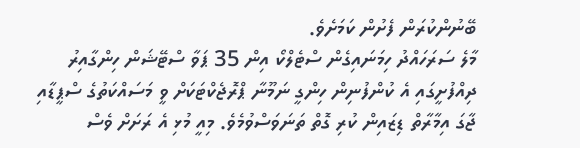ބޭނުންކުރަން ފެށުން ކަމަށެވެ.
މާލެ ސަރަހައްދު ހިމަނައިގެން ސްޓެލްކޯ އިން 35 ޕަވާ ސްޓޭޝަން ހިންގާއިރު ދިއްފުށީގައި އެ ކުންފުނިން ހިންގީ ނަމޫނާ ޕްރޮޖެކްޓަކަށް ވީ މަސައްކަތުގެ ސްޕީޑާއި ޖާގަ އިމާރާތް ޑިޒައިން ކުރި ގޮތް ތަނަވަސްވުމެވެ. މިއީ މުޅި އެ ރަށަށް ވެސް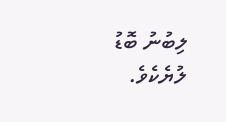ލިބުނު ބޮޑު ލުޔެކެވެ.